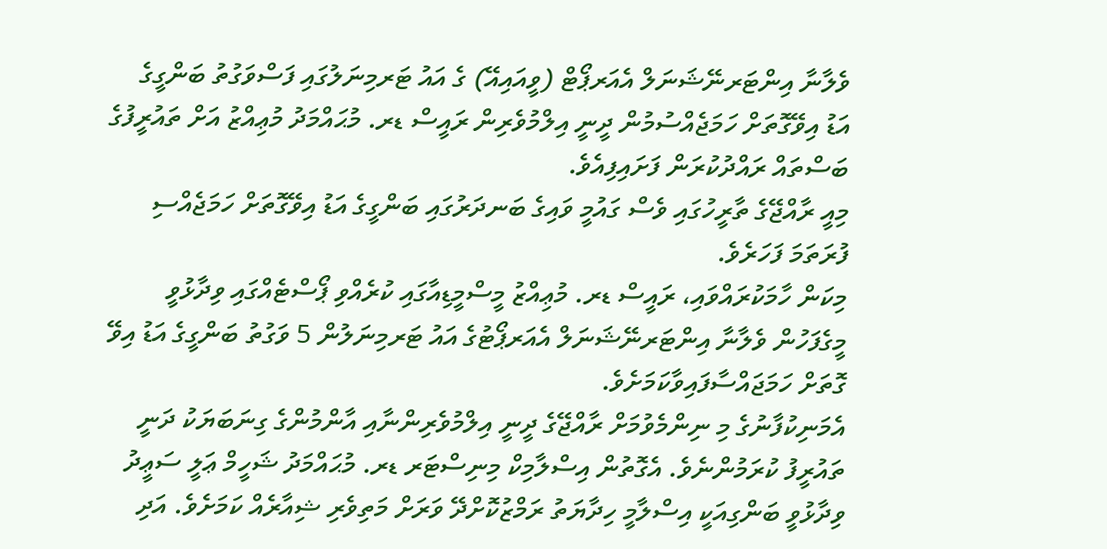ވެލާނާ އިންޓަރނޭޝަނަލް އެއަރޕޯޓް (ވީއައިއޭ) ގެ އައު ޓަރމިނަލުގައި ފަސްވަގުތު ބަންގީގެ އަޑު އިވޭގޮތަށް ހަމަޖެއްސުމުން ދީނީ އިލްމުވެރިން ރައީސް ޑރ. މުޙައްމަދު މުޢިއްޒު އަށް ތައުރީފުގެ ބަސްތައް ރައްދުކުރަން ފަށައިފިއެވެ.
މިއީ ރާއްޖޭގެ ތާރީހުގައި ވެސް ގައުމީ ވައިގެ ބަނދަރުގައި ބަންގީގެ އަޑު އިވޭގޮތަށް ހަމަޖެއްސި ފުރަތަމަ ފަހަރެވެ.
މިކަން ހާމަކުރައްވައި، ރައީސް ޑރ. މުޢިއްޒު މީސްމީޑިއާގައި ކުރެއްވި ޕޯސްޓެއްގައި ވިދާޅުވީ މީގެފަހުން ވެލާނާ އިންޓަރނޭޝަނަލް އެއަރޕޯޓުގެ އައު ޓަރމިނަލުން 5 ވަގުތު ބަންގީގެ އަޑު އިވޭ ގޮތަށް ހަމަޖައްސާފައިވާކަމަށެވެ.
އެމަނިކުފާނުގެ މި ނިންމެވުމަށް ރާއްޖޭގެ ދީނީ އިލްމުވެރިންނާއި އާންމުންގެ ގިނަބަޔަކު ދަނީ ތައުރީފު ކުރަމުންނެވެ. އެގޮތުން އިސްލާމިކް މިނިސްޓަރ ޑރ. މުޙައްމަދު ޝަހީމް ޢަލީ ސަޢީދު ވިދާޅުވީ ބަންގިއަކީ އިސްލާމީ ހިދާޔަތު ރަމްޒުކޮށްދޭ ވަރަށް މަތިވެރި ޝިއާރެއް ކަމަށެވެ. އަދި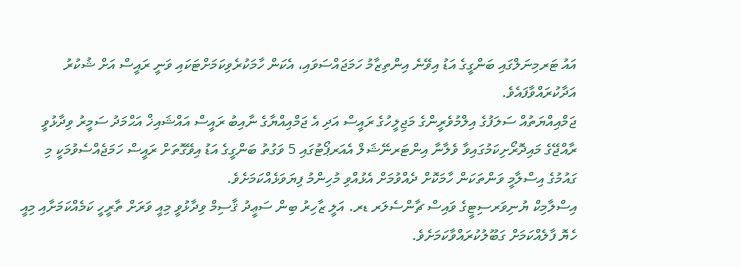އައު ޓަރމިނަލްގައި ބަންގީގެ އަޑު އިވޭނެ އިންތިޒާމު ހަމަޖައްސަވައި، އެކަން ހާމަކުރެވިކަމަށްޓަކައި ވަނީ ރައީސް އަށް ޝުކުރު އަދާކުރައްވާފައެވެ.
ޖަމްއިއްޔަތުއް ސަލަފުގެ އިލްމުވެރީންގެ މަޖިލީހުގެ ރައީސް އަދި އެ ޖަމްއިއްޔާގެ ނާއިބު ރައީސް އައްޝައިޚް އަޙްމަދު ސަމީރު ވިދާޅުވީ ރާއްޖޭގެ މައިދޮރޯށިކަމުގައިވާ ވެލާނާ އިންޓަރނޭޝަލް އެއަރޕޯޓުގައި 5 ވަގުތު ބަންގީގެ އަޑު އިވޭގޮތަށް ރައީސް ހަމަޖެއްސެވުމަކީ މި ގައުމުގެ އިސްލާމީ ވަންތަކަން ހާމަކޮށް ދެއްވުމަށް އެޅުއްވި މުހިންމު ފިޔަވަޅެއްކަމަށެވެ.
އިސްލާމިކް ޔުނިވަރސިޓީގެ ވައިސް ޗާންސެލަރ ޑރ. އަލީ ޒާހިރު ބިން ސަޢީދު ޤާސިމް ވިދާޅުވީ މިއީ ވަރަށް ތާރީހީ ކަމެއްކަމަށާއި މިއީ ހެޔޮ ފާލެއްކަމަށް ގަބޫލުކުރައްވާކަމަށެވެ.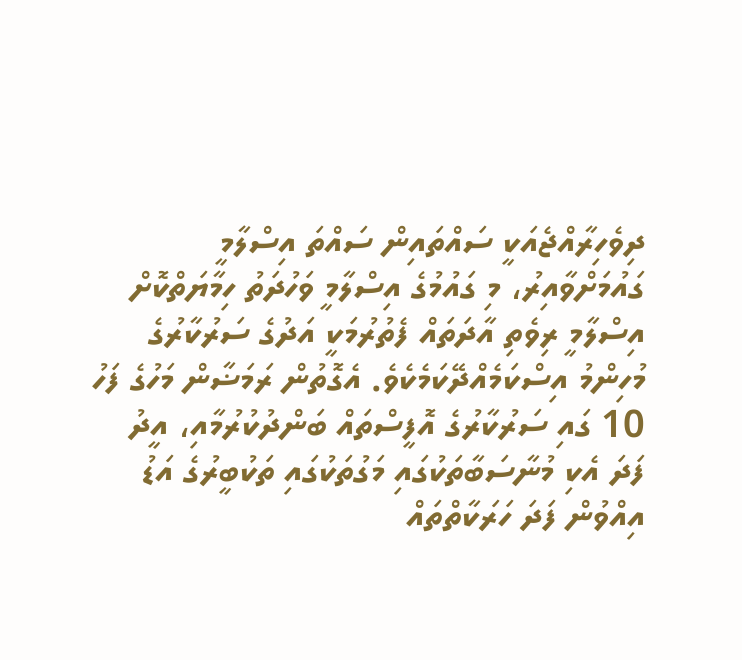ދިވެހިރާއްޖެއަކީ ސައްތައިން ސައްތަ އިސްލާމީ ގައުމަށްވާއިރު، މި ގައުމުގެ އިސްލާމީ ވަހުދަތު ހިމާޔަތްކޮށް އިސްލާމީ ރިވެތި އާދަތައް ފެތުރުމަކީ އަދުގެ ސަރުކާރުގެ މުހިންމު އިސްކަމެއްދޭކަމެކެވެ. އެގޮތުން ރަމަޟާން މަހުގެ ފަހު 10 ގައި ސަރުކާރުގެ އޮފީސްތައް ބަންދުކުރުމާއި، އީދު ފަދަ އެކި މުނާސަބާތަކުގައި މަގުތަކުގައި ތަކުބީރުގެ އަޑު އިއްވުން ފަދަ ހަރަކާތްތައް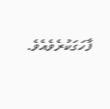ފާހަގަކުރެވެއެވެ.